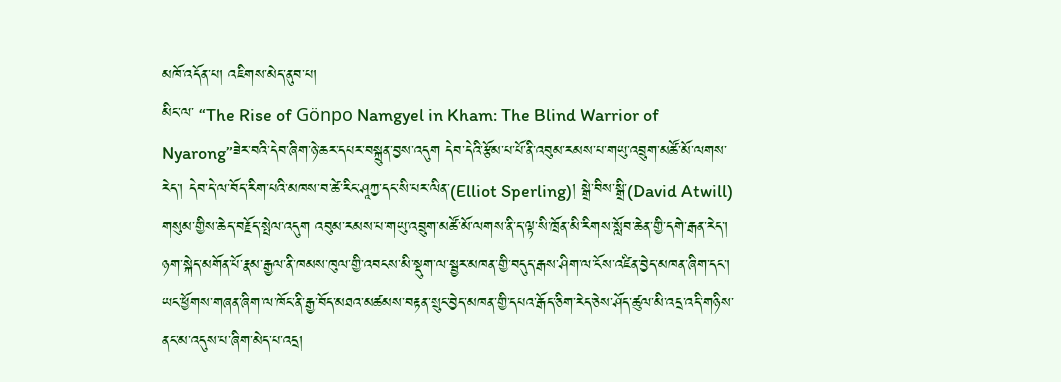མཁོ་འདོན་པ། འཇིགས་མེད་ནུབ་པ།
མིང་ལ་ “The Rise of Gönpo Namgyel in Kham: The Blind Warrior of Nyarong”ཟེར་བའི་དེབ་ཞིག་ཉེ་ཆར་དཔར་བསྐྲུན་བྱས་འདུག དེབ་དེའི་རྩོམ་པ་པོ་ནི་འབུམ་རམས་པ་གཡུ་འབྲུག་མཚོ་མོ་ལགས་རེད་། དེབ་དེ་ལ་བོད་རིག་པའི་མཁས་བ་ཚེ་རིང་ཤཱཀྱ་དང་སི་པར་ལིན་(Elliot Sperling)། སྒྲེ་བིས་སྒྲི་(David Atwill) གསུམ་གྱིས་ཆེད་བརྗོད་སྤེལ་འདུག འབུམ་རམས་པ་གཡུ་འབྲུག་མཚོ་མོ་ལགས་ནི་ད་ལྟ་སི་ཁྲོན་མི་རིགས་སློབ་ཆེན་གྱི་དགེ་རྒན་རེད་།
ཉག་སྐེད་མགོན་པོ་རྣམ་རྒྱལ་ནི་ཁམས་ཁུལ་གྱི་འབངས་མི་སྡུག་ལ་སྦྱར་མཁན་གྱི་བདུད་རྒས་ཤིག་ལ་ངོས་འཛིན་བྱེད་མཁན་ཞིག་དང་། ཡང་ཕྱོགས་གཞན་ཞིག་ལ་ཁོང་ནི་རྒྱ་བོད་མཐའ་མཚམས་བརྟན་སྲུང་བྱེད་མཁན་གྱི་དཔའ་རྒོད་ཅིག་རེད་ཅེས་ཤོད་ཚུལ་མི་འདྲ་འདི་གཉིས་ནང་མ་འདུས་པ་ཞིག་མེད་པ་འདྲ།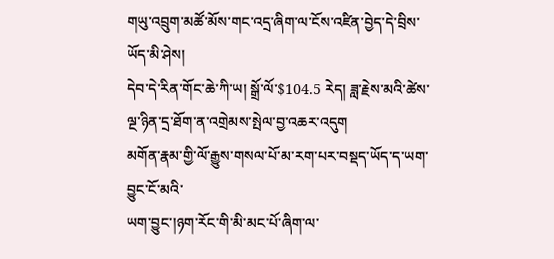གཡུ་འབྲུག་མཚོ་མོས་གང་འདྲ་ཞིག་ལ་ངོས་འཛིན་བྱེད་དེ་བྲིས་ཡོད་མི་ཤེས།
དེབ་དེ་རིན་གོང་ཆེ་ཀི་ཡ། སྒྲོ་ལོ་$104.5 རེད། ཟླ་རྗེས་མའི་ཚེས་ལྔ་ཉིན་དྲ་ཐོག་ན་འགྲེམས་སྤེལ་བྱ་འཆར་འདུག
མགོན་རྣམ་གྱི་ལོ་རྒྱུས་གསལ་པོ་མ་རག་པར་བསྡད་ཡོད་ད་ཡག་བྱུང་ངོ་མའི་
ཡག་བྱུང་།ཉག་རོང་གི་མི་མང་པོ་ཞིག་ལ་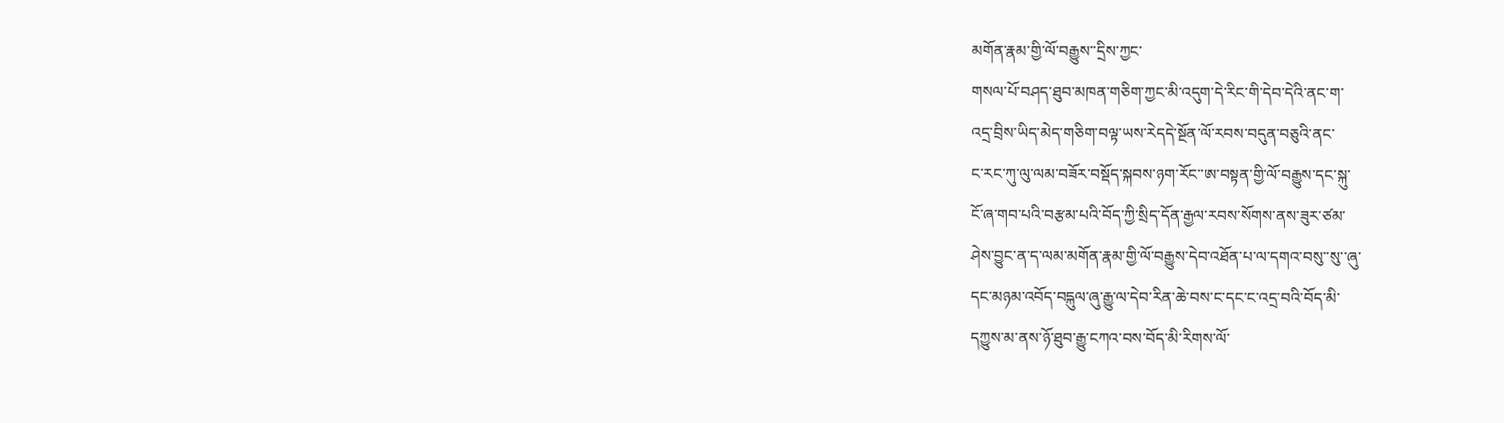མགོན་རྣམ་གྱི་ལོ་བརྒྱུས་་དྲིས་ཀྱང་
གསལ་པོ་བཤད་ཐུབ་མཁན་གཅིག་ཀྱང་མི་འདུག་དེ་རིང་གི་དེབ་དེའི་ནང་ག་
འདྲ་བྲིས་ཡིད་མེད་གཅིག་བལྟ་ཡས་རེདདེ་སྔོན་ལོ་རབས་བདུན་བཅུའི་ནང་
ང་རང་ཀུ་ལུ་ལམ་བཟོར་བསྡོད་སྐབས་ཉག་རོང་་ཨ་བསྟན་གྱི་ལོ་བརྒྱུས་དང་སྐུ་
ངོ་ཞ་གབ་པའི་བརྩམ་པའི་བོད་ཀྱི་སྲིད་དོན་རྒྱལ་རབས་སོགས་ནས་ཟུར་ཙམ་
ཤེས་བྱུང་ན་ད་ལམ་མགོན་རྣམ་གྱི་ལོ་བརྒྱུས་དེབ་འཐོན་པ་ལ་དགའ་བསུ་་སུ་་ཞུ་
དང་མཉམ་འབོད་བདྐུལ་ཞུ་རྒྱུ་ལ་དེབ་རིན་ཆེ་བས་ང་དང་ང་འདྲ་བའི་བོད་མི་
དཀྱུས་མ་ནས་ཉོ་ཐུབ་རྒྱུ་ངཀའ་བས་བོད་མི་རིགས་ལོ་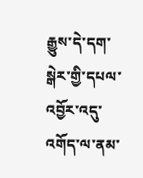རྒྱུས་དེ་དག་སྒེར་གྱི་དཔལ་
འབྱོར་འདུ་འགོད་ལ་ནམ་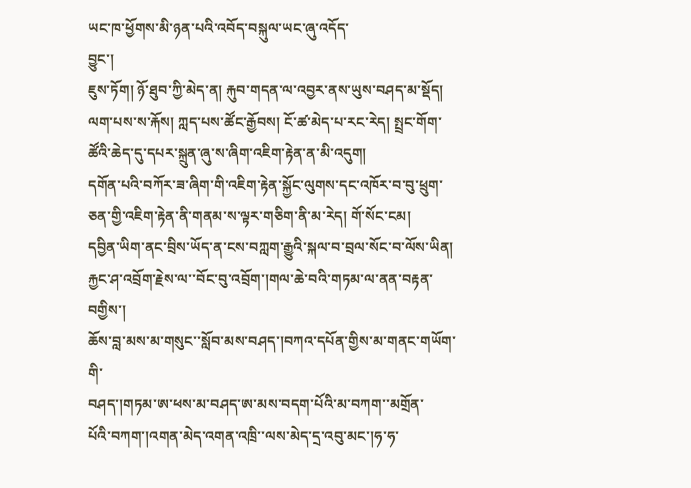ཡང་ཁ་ཕྱོགས་མི་ཉན་པའི་འབོད་བསྐུལ་ཡང་ཞུ་འདོད་
བྱུང་།
ཇུས་ཏོག། ཉོ་ཐུབ་ཀྱི་མེད་ན། རྐུབ་གདན་ལ་འབྱར་ནས་ཡུས་བཤད་མ་སྡོད། ལག་པས་ས་རྐོས། ཀླད་པས་ཚོང་རྒྱོབས། ངོ་ཚ་མེད་པ་རང་རེད། སྤྲང་གོག་ཚོའི་ཆེད་དུ་དཔར་སྐྲུན་ཞུ་ས་ཞིག་འཇིག་རྟེན་ན་མི་འདུག།
དགོན་པའི་བཀོར་ཟ་ཞིག་གི་འཇིག་རྟེན་སྐྱོང་ལུགས་དང་འཁོར་བ་བུ་ཕྲུག་ཅན་གྱི་འཇིག་རྟེན་ནི་གནམ་ས་ལྟར་གཅིག་ནི་མ་རེད། གོ་སོང་ངམ།
དབྱིན་ཡིག་ནང་བྲིས་ཡོད་ན་ངས་བཀླག་རྒྱུའི་སྐལ་བ་བྲལ་སོང་བ་ལོས་ཡིན།
རྐྱང་ཤ་འབྲོག་རྗེས་ལ་་བོང་བུ་འབྲོག་།གལ་ཆེ་བའི་གཏམ་ལ་ནན་བརྟན་བགྱིས་།
ཆོས་བླ་མས་མ་གསུང་་སློབ་མས་བཤད་།བཀའ་དཔོན་གྱིས་མ་གནང་གཡོག་གི་
བཤད་།གཏམ་ཨ་ཕས་མ་བཤད་ཨ་མས་བདག་པོའི་མ་བཀག་་མགྲོན་
པོའི་བཀག་།འགན་མེད་འགན་འཁྲི་་ལས་མེད་དྲ་འབུ་མང་།ཧ་ཧ་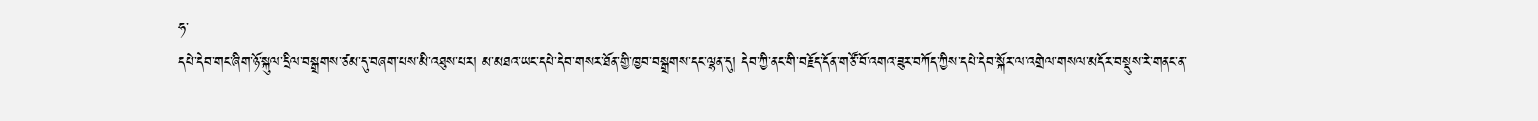ཧ་
དཔེ་དེབ་གང་ཞིག་ཉོ་སྐུལ་དྲིལ་བསྒྲགས་ཙམ་དུ་བཞག་པས་མི་འཐུས་པར། མ་མཐའ་ཡང་དཔེ་དེབ་གསར་ཐོན་གྱི་ཁྱབ་བསྒྲགས་དང་ལྷན་དུ། དེབ་ཀྱི་ནང་གི་བརྗོད་དོན་གཙོ་བོ་འགའ་ཟུར་བཀོད་ཀྱིས་དཔེ་དེབ་སྐོར་ལ་འགྲེལ་གསལ་མདོར་བསྡུས་རེ་གནང་ན་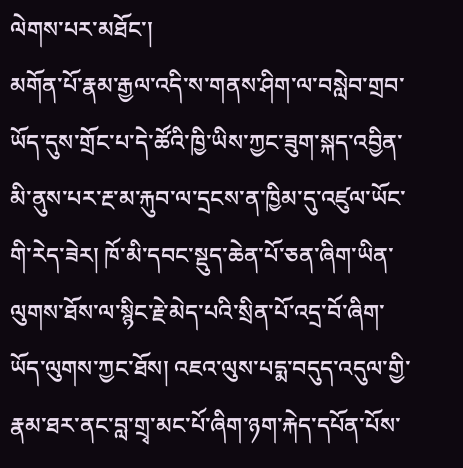ལེགས་པར་མཐོང་།
མགོན་པོ་རྣམ་རྒྱལ་འདི་ས་གནས་ཤིག་ལ་བསླེབ་གྲབ་ཡོད་དུས་གྲོང་པ་དེ་ཚོའི་ཁྱི་ཡིས་ཀྱང་ཟུག་སྐད་འབྱིན་མི་ནུས་པར་རྔ་མ་རྐུབ་ལ་དྲངས་ན་ཁྱིམ་དུ་འཛུལ་ཡོང་གི་རེད་ཟེར། ཁོ་མི་དབང་སྡུད་ཆེན་པོ་ཅན་ཞིག་ཡིན་ལུགས་ཐོས་ལ་སྙིང་རྗེ་མེད་པའི་སྲིན་པོ་འདྲ་བོ་ཞིག་ཡོད་ལུགས་ཀྱང་ཐོས། འཇའ་ལུས་པདྨ་བདུད་འདུལ་གྱི་རྣམ་ཐར་ནང་བླ་གྲྭ་མང་པོ་ཞིག་ཉག་རྐེད་དཔོན་པོས་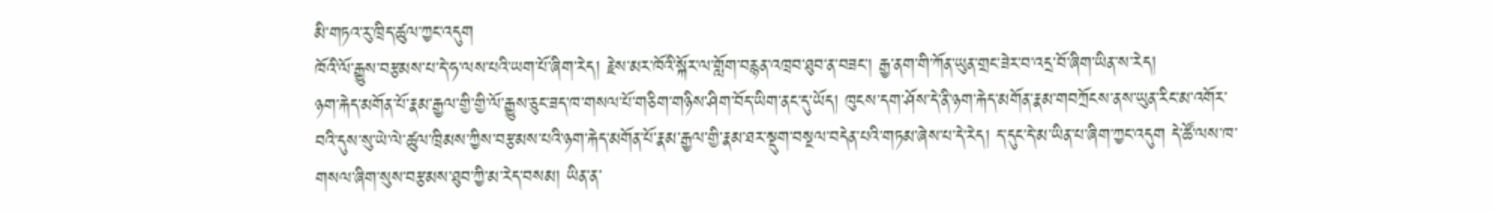མི་གཏའ་རུ་ཁྲིད་ཚུལ་ཀྱང་འདུག
ཁོའི་ལོ་རྒྱུས་བརྩམས་པ་དེ་ཧ་ལས་པའི་ཡག་པོ་ཞིག་རེད། རྗེས་མར་ཁོའི་སྐོར་ལ་གློག་བརྙན་འཁྲབ་ཐུབ་ན་བཟང་། རྒྱ་ནག་གི་ཀོན་ཡུན་གྲང་ཟེར་བ་འདྲ་བོ་ཞིག་ཡིན་ས་རེད།
ཉག་རྐེད་མགོན་པོ་རྣམ་རྒྱལ་གྱི་གྱི་ལོ་རྒྱུས་ཅུང་ཟད་ཁ་གསལ་པོ་གཅིག་གཉིས་ཤིག་བོད་ཡིག་ནང་དུ་ཡོད། ཁུངས་དག་ཤོས་དེ་ནི་ཉག་རྐེད་མགོན་རྣམ་གབཀྲོངས་ནས་ཡུན་རིང་མ་འགོར་བའི་དུས་སུ་ཡེ་ལེ་ཚུལ་ཁྲིམས་ཀྱིས་བརྩམས་པའི་ཉག་རྐེད་མགོན་པོ་རྣམ་རྒྱལ་གྱི་རྣམ་ཐར་སྡུག་བསྔལ་བདེན་པའི་གཏམ་ཞེས་པ་དེ་རེད། ད་དུང་དེ་མ་ཡིན་པ་ཞིག་ཀྱང་འདུག དེ་ཚོ་ལས་ཁ་གསལ་ཞིག་སུས་བརྩམས་ཐུབ་ཀྱི་མ་རེད་བསམ། ཡིན་ན་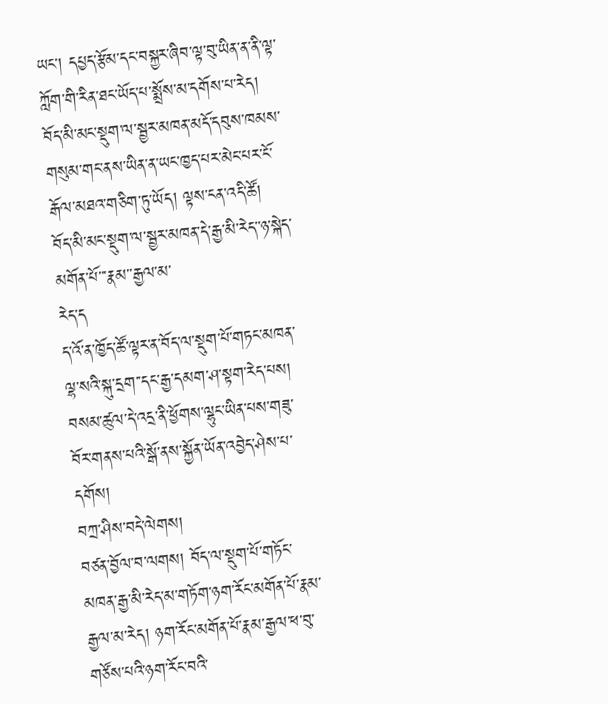ཡང་། དཔྱད་རྩོམ་དང་བསྐྱར་ཞིབ་ལྟ་བུ་ཡིན་ན་ནི་ལྟ་ཀློག་གི་རིན་ཐང་ཡོད་པ་སྨྲོས་མ་དགོས་པ་རེད།
བོད་མི་མང་སྡུག་ལ་སྦྱར་མཁན་མདོ་དབུས་ཁམས་གསུམ་གང་ནས་ཡིན་ན་ཡང་ཁྱད་པར་མེང་པར་ངོ་རྒོལ་མཐའ་གཅིག་ཏུ་ཡོད། ལྟས་ངན་འདི་ཚོ།
བོད་མི་མང་སྡུག་ལ་སྦྱར་མཁན་དེ་རྒྱ་མི་རེད་་ཉ་སྐེད་མགོན་པོ་་་རྣམ་་རྒྱལ་མ་
རེད་ད
ད་འོ་ན་ཁྱོད་ཚོ་ལྟར་ན་བོད་ལ་སྡུག་པོ་གཏང་མཁན་ལྷ་སའི་སྐུ་དྲག་་དང་རྒྱ་དམག་ཤ་སྟག་རེད་པས། བསམ་ཚུལ་དེ་འདྲ་ནི་ཕྱོགས་ལྷུང་ཡིན་པས་གཟུ་བོར་གནས་པའི་སྒོ་ནས་སྐྱོན་ཡོན་འབྱེད་ཤེས་པ་དགོས།
བཀྲ་ཤིས་བདེ་ལེགས།
བཙན་བྱོལ་བ་ལགས། བོད་ལ་སྡུག་པོ་གཏོང་མཁན་རྒྱ་མི་རེད་མ་གཏོག་ཉག་རོང་མགོན་པོ་རྣམ་རྒྱལ་མ་རེད། ཉག་རོང་མགོན་པོ་རྣམ་རྒྱལ་ཕ་བུ་གཙོས་པའི་ཉག་རོང་བའི་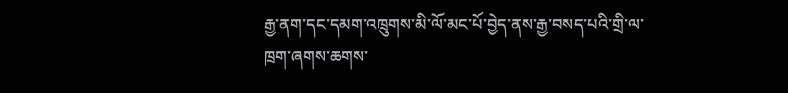རྒྱ་ནག་དང་དམག་འཁྲུགས་མི་ལོ་མང་པོ་བྱེད་ནས་རྒྱ་བསད་པའི་གྲི་ལ་ཁྲག་ཞགས་ཆགས་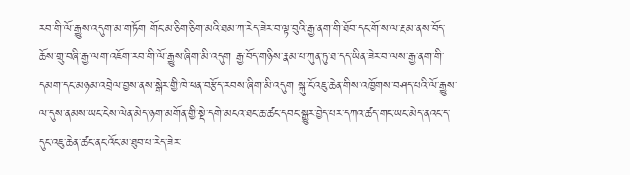རབ་གི་ལོ་རྒྱུས་འདུག་མ་གཏོག གོང་མ་ཅིག་ཅིག་མའི་ཐམ་ཀ་རེད་ཟེར་བ་ལྟ་བུའི་རྒྱ་ནག་གི་ཐོབ་དང་གོ་ས་ལ་རྔམ་ནས་བོད་ཆོས་གྲུ་བཞི་རྒྱ་ལག་འཇོག་རབ་གི་ལོ་རྒྱུས་ཞིག་མི་འདུག རྒྱ་བོད་གཉིས་རྣམ་པ་ཀུན་ཏུ་ཐ་དད་ཡིན་ཟེར་བ་ལས་རྒྱ་ནག་གི་དམག་དང་མཉམ་འབྲེལ་བྱས་ནས་སྒེར་གྱི་ཁེ་ཕན་བརྩོད་རབས་ཞིག་མི་འདུག སྐུ་ངོ་འཇུ་ཆེན་གིས་འཁྱོགས་བཤད་པའི་ལོ་རྒྱུས་ལ་དུས་ནམས་ཡང་ངེས་ལེན་མེད་ཉག་མགོན་གྱི་སྡེ་དགེ་མངའ་ཐང་ཆ་ཚང་དབང་སྒྱུར་བྱེད་པར་དཀའ་ཚད་གང་ཡང་མེད་ནའང་ད་དུང་འཇུ་ཆེན་ཚང་ནང་འོང་མ་ཐུབ་པ་རེད་ཟེར་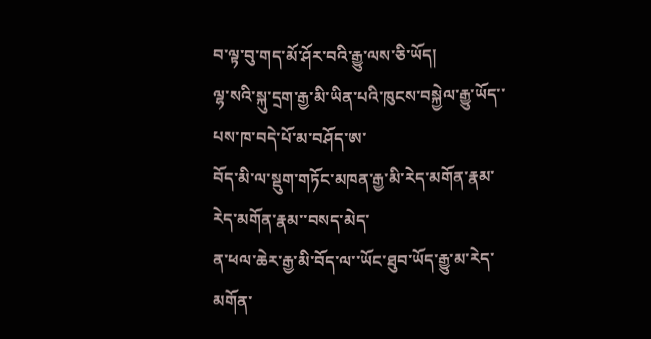བ་ལྟ་བུ་གད་མོ་ཤོར་བའི་རྒྱུ་ལས་ཅི་ཡོད།
ལྷ་སའི་སྐུ་དྲག་རྒྱ་མི་ཡིན་པའི་ཁུངས་བསྐྱེལ་རྒྱུ་ཡོད་་པས་ཁ་བདེ་པོ་མ་བཤོད་ཨ་
བོད་མི་ལ་སྡུག་གཏོང་མཁན་རྒྱ་མི་རེད་མགོན་རྣམ་རེད་མགོན་རྣམ་་བསད་མེད་
ན་ཕལ་ཆེར་རྒྱ་མི་བོད་ལ་་ཡོང་ཐུབ་ཡོད་རྒྱུ་མ་རེད་
མགོན་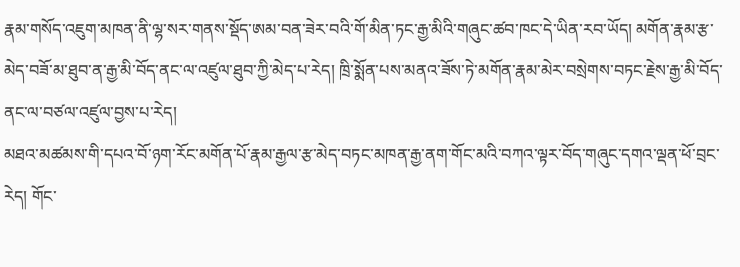རྣམ་གསོད་འཇུག་མཁན་ནི་ལྷ་སར་གནས་སྡོད་ཨམ་བན་ཟེར་བའི་གོ་མིན་ཏང་རྒྱ་མིའི་གཞུང་ཚབ་ཁང་དེ་ཡིན་རབ་ཡོད། མགོན་རྣམ་རྩ་མེད་བཟོ་མ་ཐུབ་ན་རྒྱ་མི་བོད་ནང་ལ་འཛུལ་ཐུབ་ཀྱི་མེད་པ་རེད། ཁྲི་སྨོན་པས་མནའ་ཟོས་ཏེ་མགོན་རྣམ་མེར་བསྲེགས་བཏང་རྗེས་རྒྱ་མི་བོད་ནང་ལ་བཙལ་འཛུལ་བྱས་པ་རེད།
མཐའ་མཚམས་གི་དཔའ་བོ་ཉག་རོང་མགོན་པོ་རྣམ་རྒྱལ་རྩ་མེད་བཏང་མཁན་རྒྱ་ནག་གོང་མའི་བཀའ་ལྟར་བོད་གཞུང་དགའ་ལྡན་ཕོ་བྲང་རེད། གོང་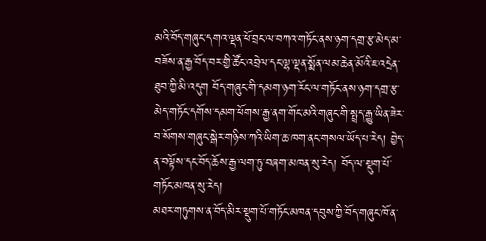མའི་བོད་གཞུང་དགའ་ལྡན་ཕོ་བྲང་ལ་བཀའ་གཏོང་ནས་ཉག་དགྲ་རྩ་མེད་མ་བཟོས་ན་རྒྱ་བོད་བར་གྱི་ཚོང་འབྲེལ་དང་ལྷ་ལྡན་སྨོན་ལམ་ཆེན་མོའི་ཇ་འདྲེན་ཐུབ་ཀྱི་མི་འདུག བོད་གཞུང་གི་དམག་ཉག་རོང་ལ་གཏོང་ནས་ཉག་དགྲ་རྩ་མེད་གཏོང་དགོས་དམག་ཕོགས་རྒྱ་ནག་གོང་མའི་གཞུང་གི་སྤྲད་རྒྱུ་ཡིན་ཟེར་བ་སོགས་གཞུང་སྒེར་གཉིས་ཀའི་ཡིག་ཆ་ཁག་ནང་གསལ་ཡོད་པ་རེད། བྱེད་ན་བལྟོས་དང་བོད་ཆོས་རྒྱ་ལག་ཏུ་བཞག་མཁན་སུ་རེད། བོད་ལ་སྡུག་པོ་གཏོང་མཁན་སུ་རེད།
མཐར་གཏུགས་ན་བོད་མིར་སྡུག་པོ་གཏོང་མཁན་དབུས་ཀྱི་བོད་གཞུང་ཁོ་ན་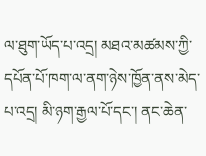ལ་ཐུག་ཡོད་པ་འདྲ། མཐའ་མཚམས་ཀྱི་དཔོན་པོ་ཁག་ལ་ནག་ཉེས་ཁྱོན་ནས་མེད་པ་འདྲ། མི་ཉག་རྒྱལ་པོ་དང་། ནང་ཆེན་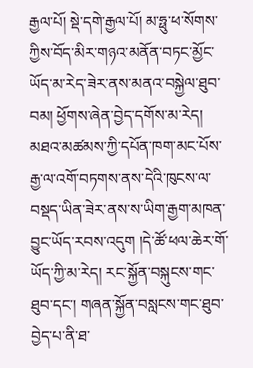རྒྱལ་པོ། སྡེ་དགེ་རྒྱལ་པོ། མ་ཧྥུ་ཕ་སོགས་ཀྱིས་བོད་མིར་གཉའ་མནོན་བཏང་མྱོང་ཡོད་མ་རེད་ཟེར་ནས་མནའ་བསྐྱེལ་ཐུབ་བམ། ཕྱོགས་ཞེན་བྱེད་དགོས་མ་རེད། མཐའ་མཚམས་ཀྱི་དཔོན་ཁག་མང་པོས་རྒྱ་ལ་འགོ་བཏགས་ནས་དེའི་ཁུངས་ལ་བསྡད་ཡིན་ཟེར་ནས་ས་ཡིག་རྒྱག་མཁན་བྱུང་ཡོད་རབས་འདུག །དེ་ཚོ་ཕལ་ཆེར་གོ་ཡོད་ཀྱི་མ་རེད། རང་སྐྱོན་བསྐུངས་གང་ཐུབ་དང་། གཞན་སྐྱོན་བསླངས་གང་ཐུབ་བྱེད་པ་ནི་ཐ་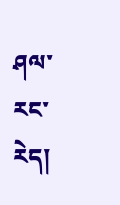ཤལ་རང་རེད།